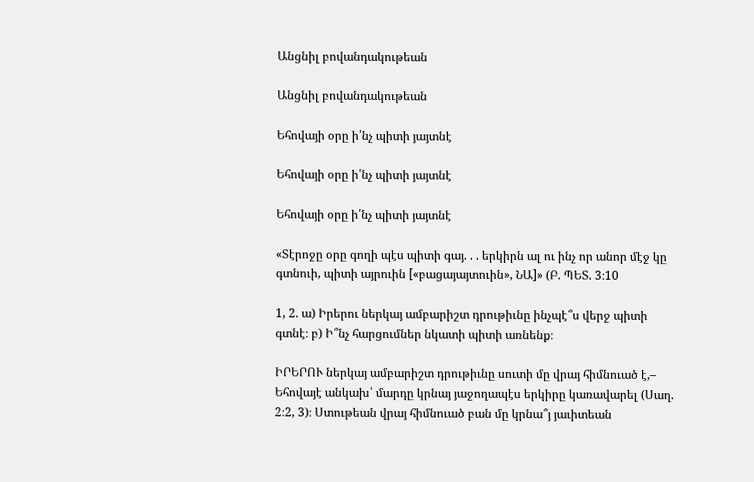Անցնիլ բովանդակութեան

Անցնիլ բովանդակութեան

Եհովայի օրը ի՛նչ պիտի յայտնէ

Եհովայի օրը ի՛նչ պիտի յայտնէ

Եհովայի օրը ի՛նչ պիտի յայտնէ

«Տէրոջը օրը գողի պէս պիտի գայ. . . երկիրն ալ ու ինչ որ անոր մէջ կը գտնուի, պիտի այրուին [«բացայայտուին», ՆԱ]» (Բ. ՊԵՏ. 3։10

1, 2. ա) Իրերու ներկայ ամբարիշտ դրութիւնը ինչպէ՞ս վերջ պիտի գտնէ։ բ) Ի՞նչ հարցումներ նկատի պիտի առնենք։

ԻՐԵՐՈՒ ներկայ ամբարիշտ դրութիւնը սուտի մը վրայ հիմնուած է,– Եհովայէ անկախ՝ մարդը կրնայ յաջողապէս երկիրը կառավարել (Սաղ. 2։2, 3)։ Ստութեան վրայ հիմնուած բան մը կրնա՞յ յաւիտեան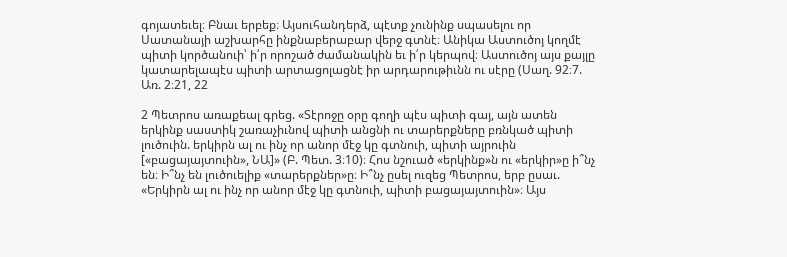գոյատեւել։ Բնաւ երբեք։ Այսուհանդերձ, պէտք չունինք սպասելու որ Սատանայի աշխարհը ինքնաբերաբար վերջ գտնէ։ Անիկա Աստուծոյ կողմէ պիտի կործանուի՝ ի՛ր որոշած ժամանակին եւ ի՛ր կերպով։ Աստուծոյ այս քայլը կատարելապէս պիտի արտացոլացնէ իր արդարութիւնն ու սէրը (Սաղ. 92։7. Առ. 2։21, 22

2 Պետրոս առաքեալ գրեց. «Տէրոջը օրը գողի պէս պիտի գայ, այն ատեն երկինք սաստիկ շառաչիւնով պիտի անցնի ու տարերքները բռնկած պիտի լուծուին. երկիրն ալ ու ինչ որ անոր մէջ կը գտնուի, պիտի այրուին [«բացայայտուին», ՆԱ]» (Բ. Պետ. 3։10)։ Հոս նշուած «երկինք»ն ու «երկիր»ը ի՞նչ են։ Ի՞նչ են լուծուելիք «տարերքներ»ը։ Ի՞նչ ըսել ուզեց Պետրոս, երբ ըսաւ. «Երկիրն ալ ու ինչ որ անոր մէջ կը գտնուի, պիտի բացայայտուին»։ Այս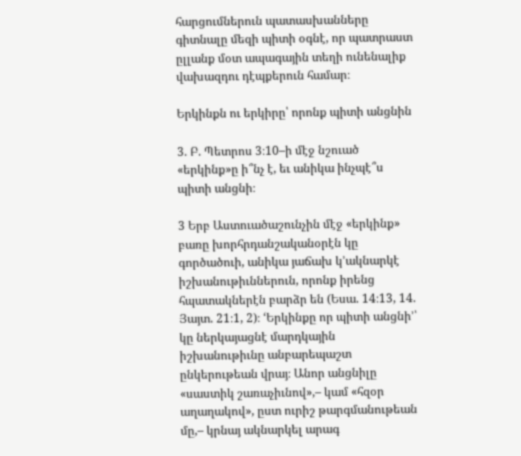հարցումներուն պատասխանները գիտնալը մեզի պիտի օգնէ, որ պատրաստ ըլլանք մօտ ապագային տեղի ունենալիք վախազդու դէպքերուն համար։

Երկինքն ու երկիրը՝ որոնք պիտի անցնին

3. Բ. Պետրոս 3։10–ի մէջ նշուած «երկինք»ը ի՞նչ է, եւ անիկա ինչպէ՞ս պիտի անցնի։

3 Երբ Աստուածաշունչին մէջ «երկինք» բառը խորհրդանշականօրէն կը գործածուի, անիկա յաճախ կ’ակնարկէ իշխանութիւններուն, որոնք իրենց հպատակներէն բարձր են (Եսա. 14։13, 14. Յայտ. 21։1, 2)։ ‘Երկինքը որ պիտի անցնի’՝ կը ներկայացնէ մարդկային իշխանութիւնը անբարեպաշտ ընկերութեան վրայ։ Անոր անցնիլը «սաստիկ շառաչիւնով»,– կամ «հզօր աղաղակով», ըստ ուրիշ թարգմանութեան մը,– կրնայ ակնարկել արագ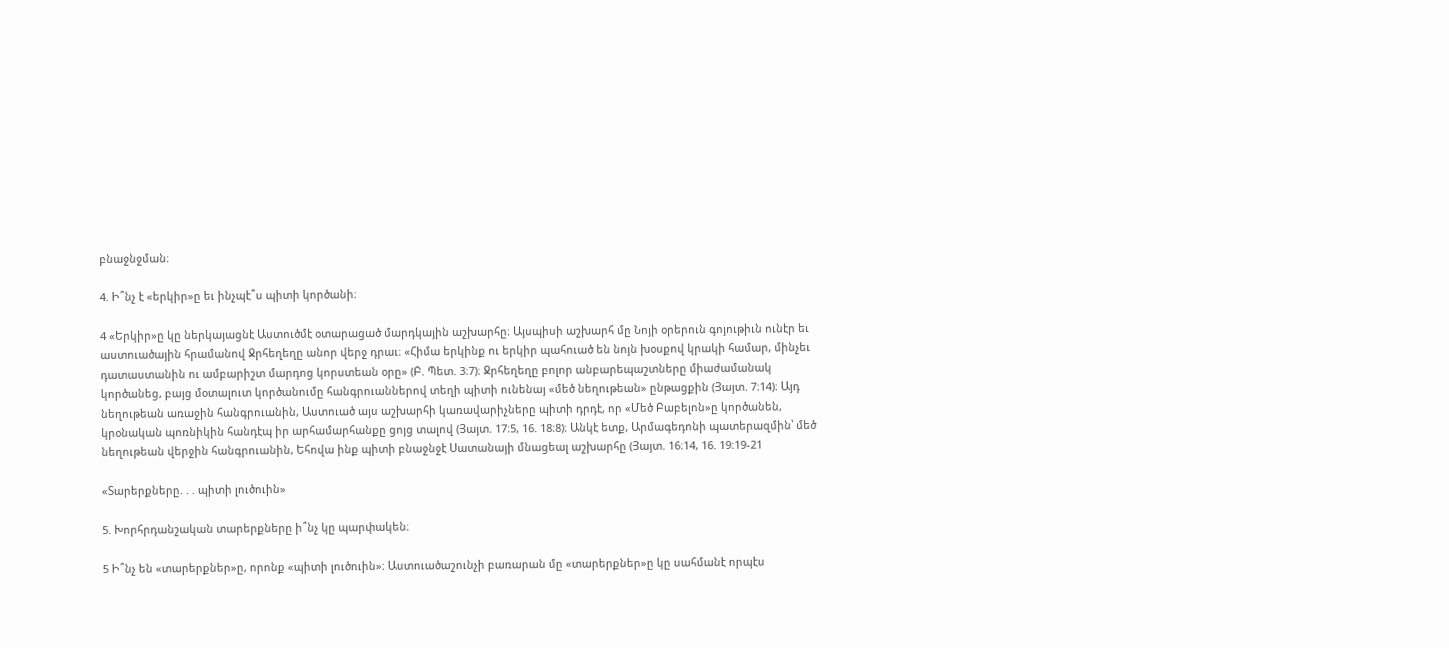բնաջնջման։

4. Ի՞նչ է «երկիր»ը եւ ինչպէ՞ս պիտի կործանի։

4 «Երկիր»ը կը ներկայացնէ Աստուծմէ օտարացած մարդկային աշխարհը։ Այսպիսի աշխարհ մը Նոյի օրերուն գոյութիւն ունէր եւ աստուածային հրամանով Ջրհեղեղը անոր վերջ դրաւ։ «Հիմա երկինք ու երկիր պահուած են նոյն խօսքով կրակի համար, մինչեւ դատաստանին ու ամբարիշտ մարդոց կորստեան օրը» (Բ. Պետ. 3։7)։ Ջրհեղեղը բոլոր անբարեպաշտները միաժամանակ կործանեց, բայց մօտալուտ կործանումը հանգրուաններով տեղի պիտի ունենայ «մեծ նեղութեան» ընթացքին (Յայտ. 7։14)։ Այդ նեղութեան առաջին հանգրուանին, Աստուած այս աշխարհի կառավարիչները պիտի դրդէ, որ «Մեծ Բաբելոն»ը կործանեն, կրօնական պոռնիկին հանդէպ իր արհամարհանքը ցոյց տալով (Յայտ. 17։5, 16. 18։8)։ Անկէ ետք, Արմագեդոնի պատերազմին՝ մեծ նեղութեան վերջին հանգրուանին, Եհովա ինք պիտի բնաջնջէ Սատանայի մնացեալ աշխարհը (Յայտ. 16։14, 16. 19։19-21

«Տարերքները. . . պիտի լուծուին»

5. Խորհրդանշական տարերքները ի՞նչ կը պարփակեն։

5 Ի՞նչ են «տարերքներ»ը, որոնք «պիտի լուծուին»։ Աստուածաշունչի բառարան մը «տարերքներ»ը կը սահմանէ որպէս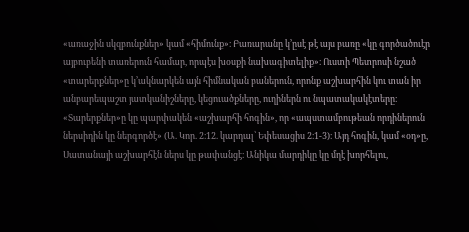«առաջին սկզբունքներ» կամ «հիմունք»։ Բառարանը կ’ըսէ թէ այս բառը «կը գործածուէր այբուբենի տառերուն համար, որպէս խօսքի նախագիտելիք»։ Ուստի Պետրոսի նշած «տարերքներ»ը կ’ակնարկեն այն հիմնական բաներուն, որոնք աշխարհին կու տան իր անբարեպաշտ յատկանիշները, կեցուածքները, ուղիներն ու նպատակակէտերը։ «Տարերքներ»ը կը պարփակեն «աշխարհի հոգին», որ «ապստամբութեան որդիներուն ներսիդին կը ներգործէ» (Ա. Կոր. 2։12. կարդալ՝ Եփեսացիս 2։1-3)։ Այդ հոգին, կամ «օդ»ը, Սատանայի աշխարհէն ներս կը թափանցէ։ Անիկա մարդիկը կը մղէ խորհելու,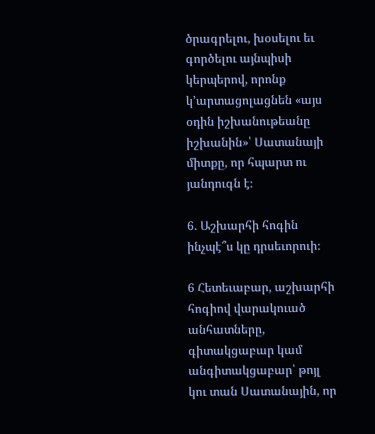ծրագրելու, խօսելու եւ գործելու այնպիսի կերպերով, որոնք կ’արտացոլացնեն «այս օդին իշխանութեանը իշխանին»՝ Սատանայի միտքը, որ հպարտ ու յանդուգն է։

6. Աշխարհի հոգին ինչպէ՞ս կը դրսեւորուի։

6 Հետեւաբար, աշխարհի հոգիով վարակուած անհատները, գիտակցաբար կամ անգիտակցաբար՝ թոյլ կու տան Սատանային, որ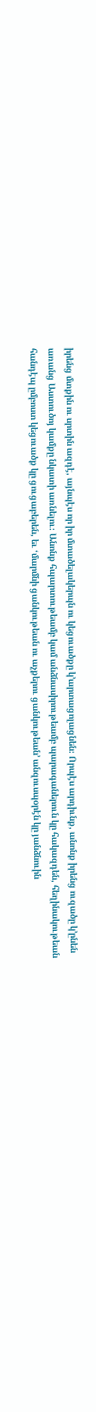իրենց մտքին ու սրտին ազդէ, այնպէս որ իր մտածելակերպն ու կեցուածքը կ’արտացոլացնեն։ Որպէս արդիւնք, անոնք իրենց ուզածը կ’ընեն առանց Աստուծոյ կամքը նկատի առնելու։ Անոնք հպարտութեամբ կամ անձնասիրութեամբ պարագաներուն կը հակազդեն, հեղինակութեան հանդէպ ըմբոստ կեցուածք կը ցուցաբերեն, եւ ‘մարմնի ցանկութեան ու աչքերու ցանկութեան’ անզուսպօրէն կը յանձնուին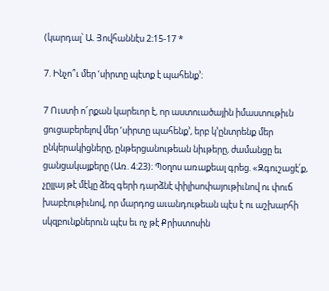(կարդալ՝ Ա. Յովհաննէս 2։15-17 *

7. Ինչո՞ւ մեր ‘սիրտը պէտք է պահենք’։

7 Ուստի ո՜րքան կարեւոր է, որ աստուածային իմաստութիւն ցուցաբերելով մեր ‘սիրտը պահենք’, երբ կ’ընտրենք մեր ընկերակիցները, ընթերցանութեան նիւթերը, ժամանցը եւ ցանցակայքերը (Առ. 4։23)։ Պօղոս առաքեալ գրեց. «Զգուշացէ՛ք, չըլլայ թէ մէկը ձեզ գերի դարձնէ փիլիսոփայութիւնով ու փուճ խաբէութիւնով, որ մարդոց աւանդութեան պէս է ու աշխարհի սկզբունքներուն պէս եւ ոչ թէ Քրիստոսին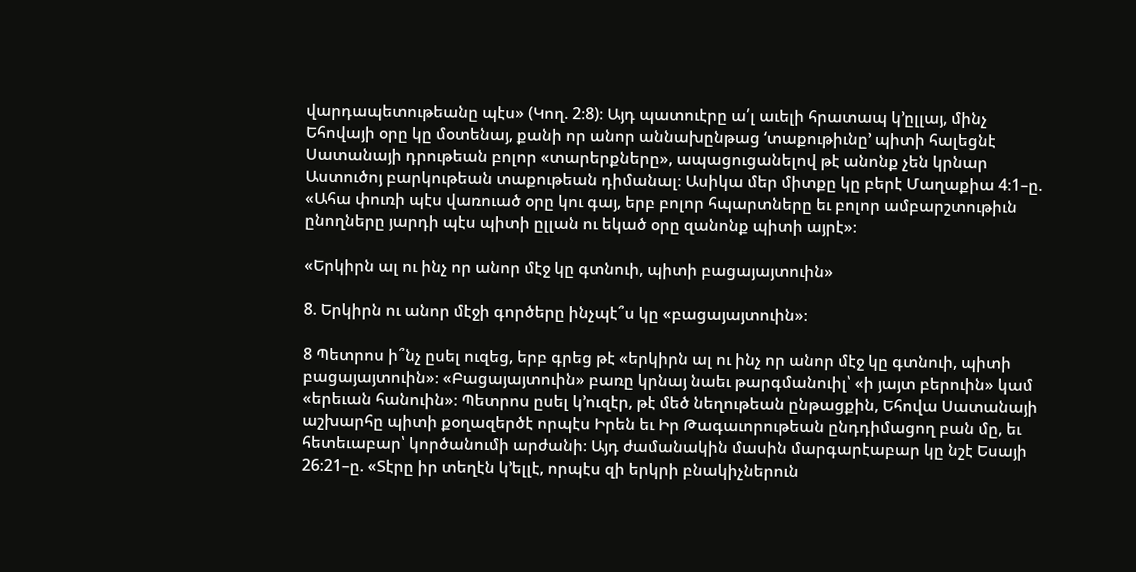վարդապետութեանը պէս» (Կող. 2։8)։ Այդ պատուէրը ա՛լ աւելի հրատապ կ’ըլլայ, մինչ Եհովայի օրը կը մօտենայ, քանի որ անոր աննախընթաց ‘տաքութիւնը’ պիտի հալեցնէ Սատանայի դրութեան բոլոր «տարերքները», ապացուցանելով թէ անոնք չեն կրնար Աստուծոյ բարկութեան տաքութեան դիմանալ։ Ասիկա մեր միտքը կը բերէ Մաղաքիա 4։1–ը. «Ահա փուռի պէս վառուած օրը կու գայ, երբ բոլոր հպարտները եւ բոլոր ամբարշտութիւն ընողները յարդի պէս պիտի ըլլան ու եկած օրը զանոնք պիտի այրէ»։

«Երկիրն ալ ու ինչ որ անոր մէջ կը գտնուի, պիտի բացայայտուին»

8. Երկիրն ու անոր մէջի գործերը ինչպէ՞ս կը «բացայայտուին»։

8 Պետրոս ի՞նչ ըսել ուզեց, երբ գրեց թէ «երկիրն ալ ու ինչ որ անոր մէջ կը գտնուի, պիտի բացայայտուին»։ «Բացայայտուին» բառը կրնայ նաեւ թարգմանուիլ՝ «ի յայտ բերուին» կամ «երեւան հանուին»։ Պետրոս ըսել կ’ուզէր, թէ մեծ նեղութեան ընթացքին, Եհովա Սատանայի աշխարհը պիտի քօղազերծէ որպէս Իրեն եւ Իր Թագաւորութեան ընդդիմացող բան մը, եւ հետեւաբար՝ կործանումի արժանի։ Այդ ժամանակին մասին մարգարէաբար կը նշէ Եսայի 26։21–ը. «Տէրը իր տեղէն կ’ելլէ, որպէս զի երկրի բնակիչներուն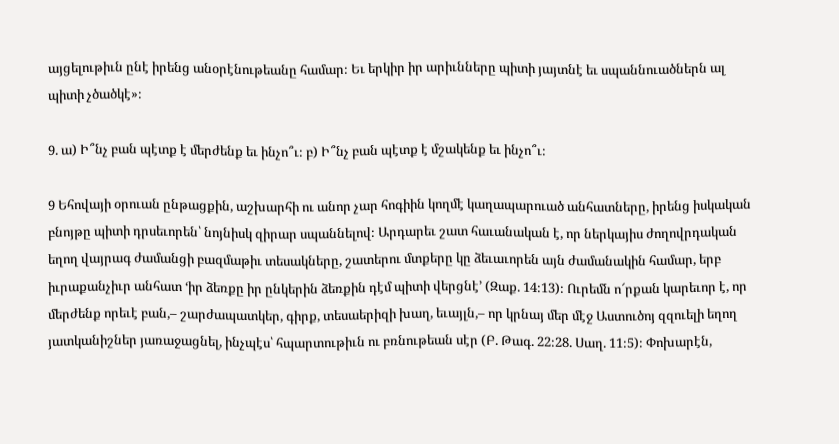այցելութիւն ընէ իրենց անօրէնութեանը համար։ Եւ երկիր իր արիւնները պիտի յայտնէ եւ սպաննուածներն ալ պիտի չծածկէ»։

9. ա) Ի՞նչ բան պէտք է մերժենք եւ ինչո՞ւ։ բ) Ի՞նչ բան պէտք է մշակենք եւ ինչո՞ւ։

9 Եհովայի օրուան ընթացքին, աշխարհի ու անոր չար հոգիին կողմէ կաղապարուած անհատները, իրենց իսկական բնոյթը պիտի դրսեւորեն՝ նոյնիսկ զիրար սպաննելով։ Արդարեւ շատ հաւանական է, որ ներկայիս ժողովրդական եղող վայրագ ժամանցի բազմաթիւ տեսակները, շատերու մտքերը կը ձեւաւորեն այն ժամանակին համար, երբ իւրաքանչիւր անհատ ‘իր ձեռքը իր ընկերին ձեռքին դէմ պիտի վերցնէ’ (Զաք. 14։13)։ Ուրեմն ո՜րքան կարեւոր է, որ մերժենք որեւէ բան,– շարժապատկեր, գիրք, տեսաերիզի խաղ, եւայլն,– որ կրնայ մեր մէջ Աստուծոյ զզուելի եղող յատկանիշներ յառաջացնել, ինչպէս՝ հպարտութիւն ու բռնութեան սէր (Բ. Թագ. 22։28. Սաղ. 11։5)։ Փոխարէն,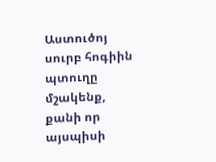Աստուծոյ սուրբ հոգիին պտուղը մշակենք, քանի որ այսպիսի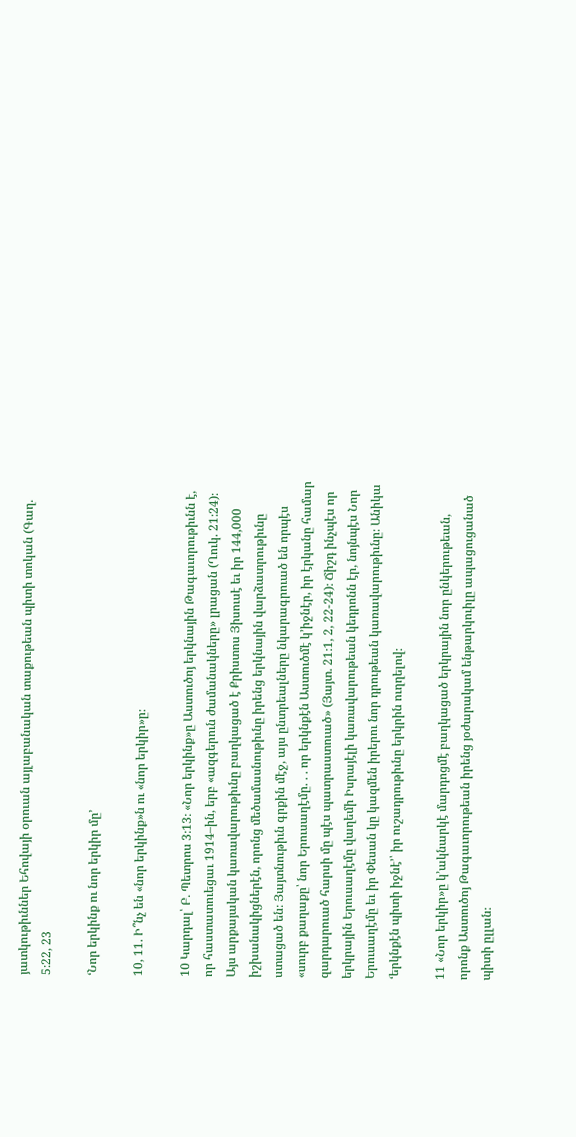յատկութիւններ Եհովայի օրուան այլաբանական տաքութեան պիտի տոկան (Գաղ. 5։22, 23

‘Նոր երկինք ու նոր երկիր մը’

10, 11. Ի՞նչ են «նոր երկինք»ն ու «նոր երկիր»ը։

10 Կարդալ՝ Բ. Պետրոս 3։13։ «Նոր երկինք»ը Աստուծոյ երկնային Թագաւորութիւնն է, որ հաստատուեցաւ 1914–ին, երբ «ազգերուն ժամանակները» լրացան (Ղուկ. 21։24)։ Այս արքայական կառավարութիւնը բաղկացած է Քրիստոս Յիսուսէ եւ իր 144,000 իշխանակիցներէն, որոնց մեծամասնութիւնը իրենց երկնային վարձատրութիւնը ստացած են։ Յայտնութիւն գրքին մէջ, այս ընտրեալները նկարագրուած են որպէս «սուրբ քաղաքը՝ նոր Երուսաղէմը. . . որ երկնքէն Աստուծմէ կ’իջնէր, իր էրկանը համար զարդարուած հարսի մը պէս պատրաստուած» (Յայտ. 21։1, 2, 22-24)։ Ճիշդ ինչպէս որ երկրային Երուսաղէմը վաղեմի Իսրայէլի կառավարութեան կեդրոնն էր, նոյնպէս Նոր Երուսաղէմը եւ իր Փեսան կը կազմեն իրերու նոր դրութեան կառավարութիւնը։ Անիկա ‘երկնքէն պիտի իջնէ’՝ իր ուշադրութիւնը երկրին ուղղելով։

11 «Նոր երկիր»ը կ’ակնարկէ մարդոցմէ բաղկացած երկրային նոր ընկերութեան, որոնք Աստուծոյ Թագաւորութեան իրենց յօժարակամ ենթարկուիլը ապացուցանած պիտի ըլլան։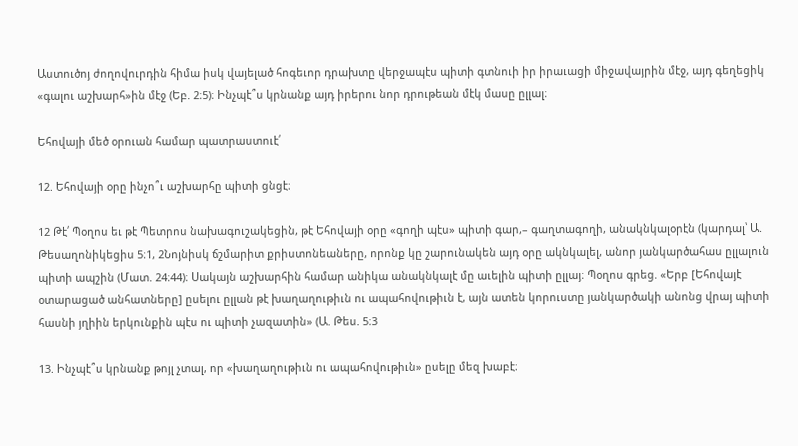Աստուծոյ ժողովուրդին հիմա իսկ վայելած հոգեւոր դրախտը վերջապէս պիտի գտնուի իր իրաւացի միջավայրին մէջ, այդ գեղեցիկ «գալու աշխարհ»ին մէջ (Եբ. 2։5)։ Ինչպէ՞ս կրնանք այդ իրերու նոր դրութեան մէկ մասը ըլլալ։

Եհովայի մեծ օրուան համար պատրաստուէ՛

12. Եհովայի օրը ինչո՞ւ աշխարհը պիտի ցնցէ։

12 Թէ՛ Պօղոս եւ թէ Պետրոս նախագուշակեցին, թէ Եհովայի օրը «գողի պէս» պիտի գար,– գաղտագողի, անակնկալօրէն (կարդալ՝ Ա. Թեսաղոնիկեցիս 5։1, 2Նոյնիսկ ճշմարիտ քրիստոնեաները, որոնք կը շարունակեն այդ օրը ակնկալել, անոր յանկարծահաս ըլլալուն պիտի ապշին (Մատ. 24։44)։ Սակայն աշխարհին համար անիկա անակնկալէ մը աւելին պիտի ըլլայ։ Պօղոս գրեց. «Երբ [Եհովայէ օտարացած անհատները] ըսելու ըլլան թէ խաղաղութիւն ու ապահովութիւն է, այն ատեն կորուստը յանկարծակի անոնց վրայ պիտի հասնի յղիին երկունքին պէս ու պիտի չազատին» (Ա. Թես. 5։3

13. Ինչպէ՞ս կրնանք թոյլ չտալ, որ «խաղաղութիւն ու ապահովութիւն» ըսելը մեզ խաբէ։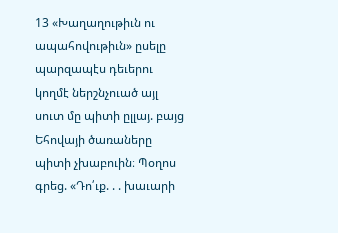13 «Խաղաղութիւն ու ապահովութիւն» ըսելը պարզապէս դեւերու կողմէ ներշնչուած այլ սուտ մը պիտի ըլլայ. բայց Եհովայի ծառաները պիտի չխաբուին։ Պօղոս գրեց. «Դո՛ւք. . . խաւարի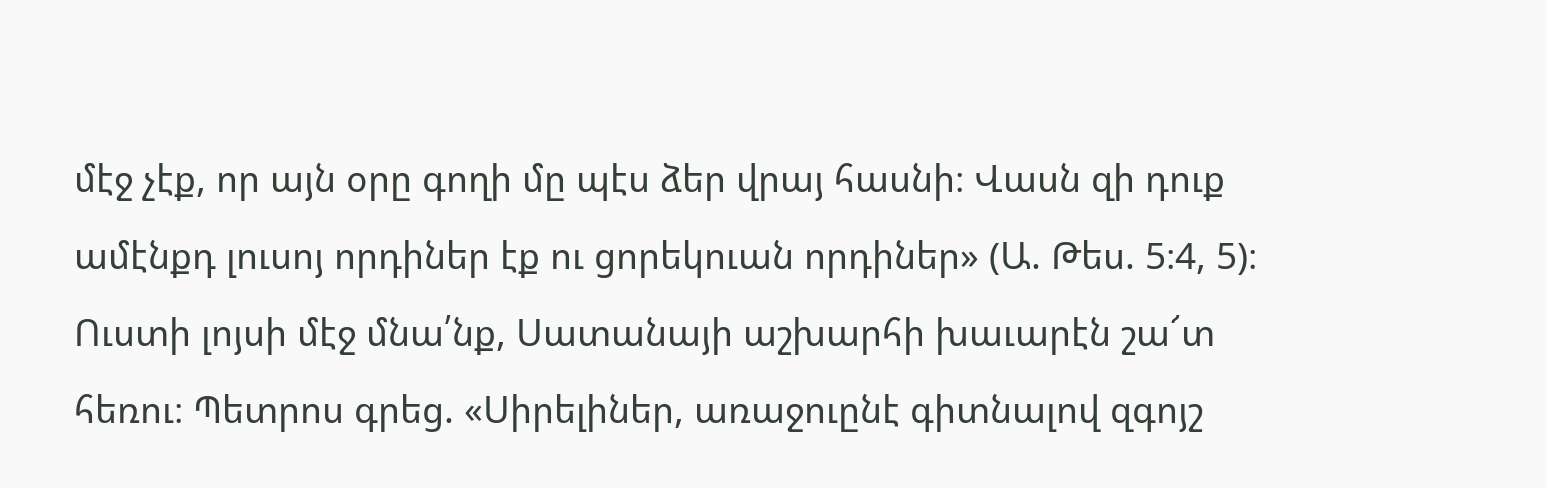մէջ չէք, որ այն օրը գողի մը պէս ձեր վրայ հասնի։ Վասն զի դուք ամէնքդ լուսոյ որդիներ էք ու ցորեկուան որդիներ» (Ա. Թես. 5։4, 5)։ Ուստի լոյսի մէջ մնա՛նք, Սատանայի աշխարհի խաւարէն շա՜տ հեռու։ Պետրոս գրեց. «Սիրելիներ, առաջուընէ գիտնալով զգոյշ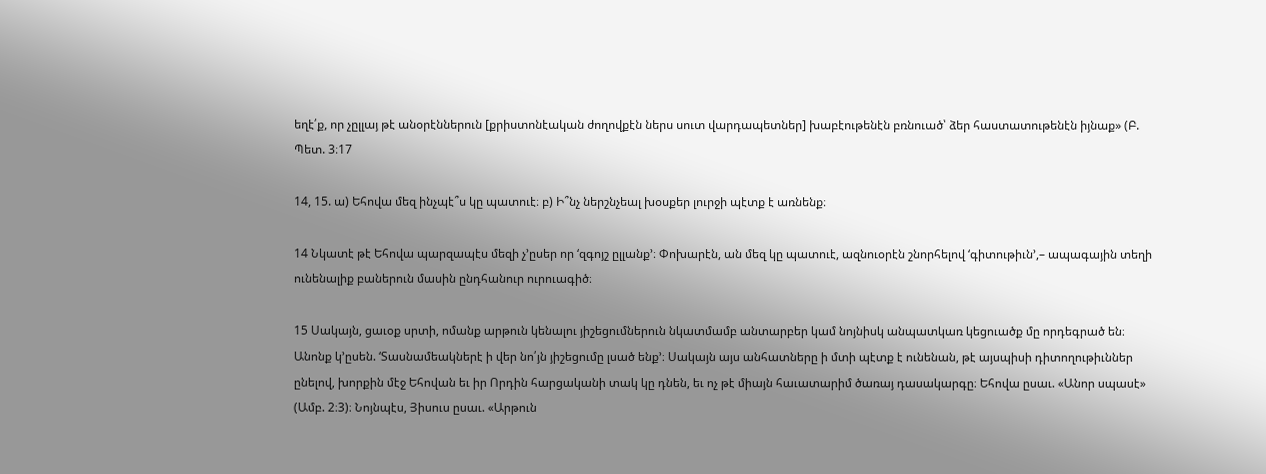եղէ՛ք, որ չըլլայ թէ անօրէններուն [քրիստոնէական ժողովքէն ներս սուտ վարդապետներ] խաբէութենէն բռնուած՝ ձեր հաստատութենէն իյնաք» (Բ. Պետ. 3։17

14, 15. ա) Եհովա մեզ ինչպէ՞ս կը պատուէ։ բ) Ի՞նչ ներշնչեալ խօսքեր լուրջի պէտք է առնենք։

14 Նկատէ թէ Եհովա պարզապէս մեզի չ’ըսեր որ ‘զգոյշ ըլլանք’։ Փոխարէն, ան մեզ կը պատուէ, ազնուօրէն շնորհելով ‘գիտութիւն’,– ապագային տեղի ունենալիք բաներուն մասին ընդհանուր ուրուագիծ։

15 Սակայն, ցաւօք սրտի, ոմանք արթուն կենալու յիշեցումներուն նկատմամբ անտարբեր կամ նոյնիսկ անպատկառ կեցուածք մը որդեգրած են։ Անոնք կ’ըսեն. ‘Տասնամեակներէ ի վեր նո՛յն յիշեցումը լսած ենք’։ Սակայն այս անհատները ի մտի պէտք է ունենան, թէ այսպիսի դիտողութիւններ ընելով, խորքին մէջ Եհովան եւ իր Որդին հարցականի տակ կը դնեն, եւ ոչ թէ միայն հաւատարիմ ծառայ դասակարգը։ Եհովա ըսաւ. «Անոր սպասէ» (Ամբ. 2։3)։ Նոյնպէս, Յիսուս ըսաւ. «Արթուն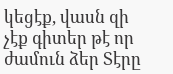կեցէք, վասն զի չէք գիտեր թէ որ ժամուն ձեր Տէրը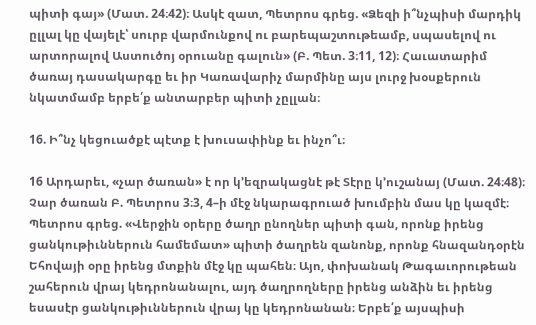պիտի գայ» (Մատ. 24։42)։ Ասկէ զատ, Պետրոս գրեց. «Ձեզի ի՞նչպիսի մարդիկ ըլլալ կը վայելէ՝ սուրբ վարմունքով ու բարեպաշտութեամբ, սպասելով ու արտորալով Աստուծոյ օրուանը գալուն» (Բ. Պետ. 3։11, 12)։ Հաւատարիմ ծառայ դասակարգը եւ իր Կառավարիչ մարմինը այս լուրջ խօսքերուն նկատմամբ երբե՛ք անտարբեր պիտի չըլլան։

16. Ի՞նչ կեցուածքէ պէտք է խուսափինք եւ ինչո՞ւ։

16 Արդարեւ, «չար ծառան» է որ կ’եզրակացնէ թէ Տէրը կ’ուշանայ (Մատ. 24։48)։ Չար ծառան Բ. Պետրոս 3։3, 4–ի մէջ նկարագրուած խումբին մաս կը կազմէ։ Պետրոս գրեց. «Վերջին օրերը ծաղր ընողներ պիտի գան, որոնք իրենց ցանկութիւններուն համեմատ» պիտի ծաղրեն զանոնք, որոնք հնազանդօրէն Եհովայի օրը իրենց մտքին մէջ կը պահեն։ Այո, փոխանակ Թագաւորութեան շահերուն վրայ կեդրոնանալու, այդ ծաղրողները իրենց անձին եւ իրենց եսասէր ցանկութիւններուն վրայ կը կեդրոնանան։ Երբե՛ք այսպիսի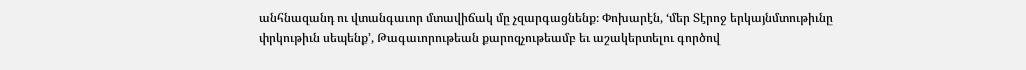անհնազանդ ու վտանգաւոր մտավիճակ մը չզարգացնենք։ Փոխարէն, ‘մեր Տէրոջ երկայնմտութիւնը փրկութիւն սեպենք’, Թագաւորութեան քարոզչութեամբ եւ աշակերտելու գործով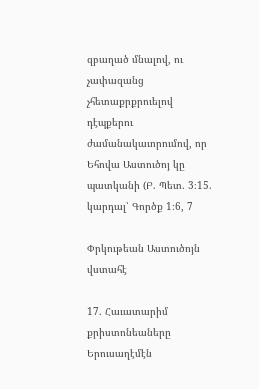զբաղած մնալով, ու չափազանց չհետաքրքրուելով դէպքերու ժամանակաւորումով, որ Եհովա Աստուծոյ կը պատկանի (Բ. Պետ. 3։15. կարդալ՝ Գործք 1։6, 7

Փրկութեան Աստուծոյն վստահէ

17. Հաւատարիմ քրիստոնեաները Երուսաղէմէն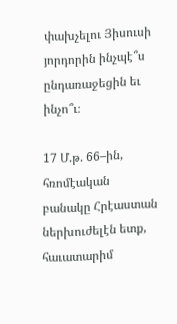փախչելու Յիսուսի յորդորին ինչպէ՞ս ընդառաջեցին եւ ինչո՞ւ։

17 Մ.թ. 66–ին, հռոմէական բանակը Հրէաստան ներխուժելէն ետք, հաւատարիմ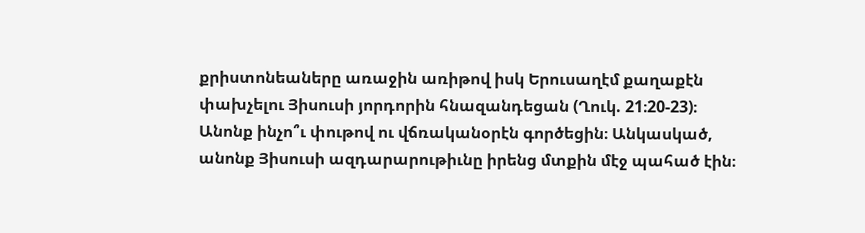քրիստոնեաները առաջին առիթով իսկ Երուսաղէմ քաղաքէն փախչելու Յիսուսի յորդորին հնազանդեցան (Ղուկ. 21։20-23)։ Անոնք ինչո՞ւ փութով ու վճռականօրէն գործեցին։ Անկասկած, անոնք Յիսուսի ազդարարութիւնը իրենց մտքին մէջ պահած էին։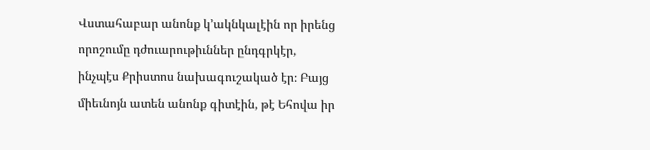Վստահաբար անոնք կ’ակնկալէին որ իրենց որոշումը դժուարութիւններ ընդգրկէր, ինչպէս Քրիստոս նախագուշակած էր։ Բայց միեւնոյն ատեն անոնք գիտէին, թէ Եհովա իր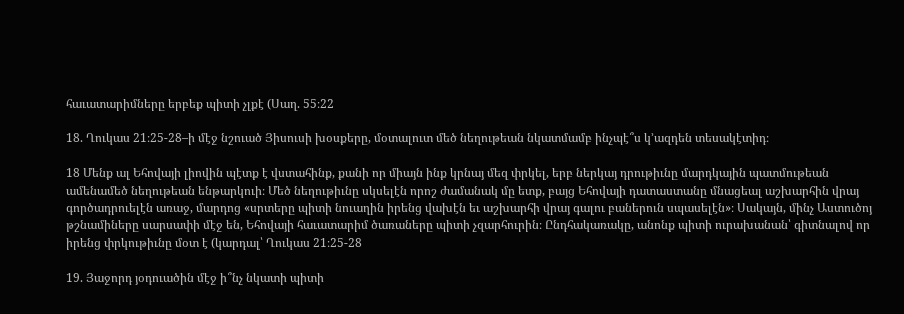հաւատարիմները երբեք պիտի չլքէ (Սաղ. 55։22

18. Ղուկաս 21։25-28–ի մէջ նշուած Յիսուսի խօսքերը, մօտալուտ մեծ նեղութեան նկատմամբ ինչպէ՞ս կ’ազդեն տեսակէտիդ։

18 Մենք ալ Եհովայի լիովին պէտք է վստահինք, քանի որ միայն ինք կրնայ մեզ փրկել, երբ ներկայ դրութիւնը մարդկային պատմութեան ամենամեծ նեղութեան ենթարկուի։ Մեծ նեղութիւնը սկսելէն որոշ ժամանակ մը ետք, բայց Եհովայի դատաստանը մնացեալ աշխարհին վրայ գործադրուելէն առաջ, մարդոց «սրտերը պիտի նուաղին իրենց վախէն եւ աշխարհի վրայ գալու բաներուն սպասելէն»։ Սակայն, մինչ Աստուծոյ թշնամիները սարսափի մէջ են, Եհովայի հաւատարիմ ծառաները պիտի չզարհուրին։ Ընդհակառակը, անոնք պիտի ուրախանան՝ գիտնալով որ իրենց փրկութիւնը մօտ է (կարդալ՝ Ղուկաս 21։25-28

19. Յաջորդ յօդուածին մէջ ի՞նչ նկատի պիտի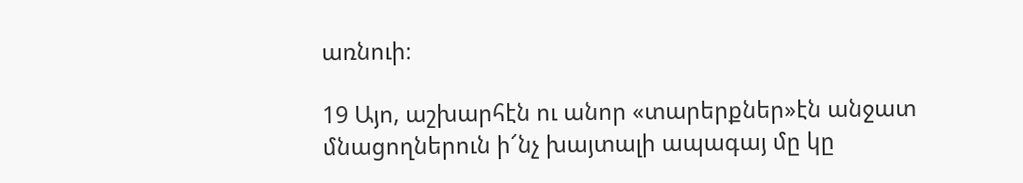առնուի։

19 Այո, աշխարհէն ու անոր «տարերքներ»էն անջատ մնացողներուն ի՜նչ խայտալի ապագայ մը կը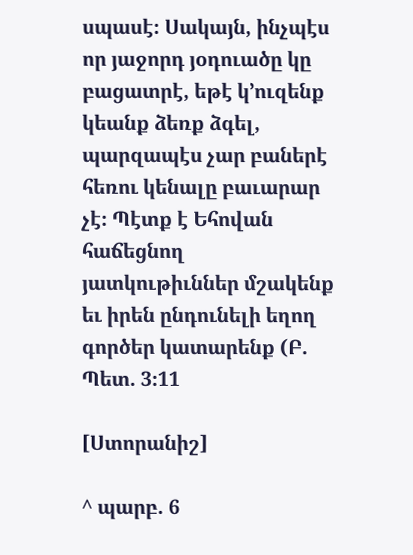սպասէ։ Սակայն, ինչպէս որ յաջորդ յօդուածը կը բացատրէ, եթէ կ’ուզենք կեանք ձեռք ձգել, պարզապէս չար բաներէ հեռու կենալը բաւարար չէ։ Պէտք է Եհովան հաճեցնող յատկութիւններ մշակենք եւ իրեն ընդունելի եղող գործեր կատարենք (Բ. Պետ. 3։11

[Ստորանիշ]

^ պարբ. 6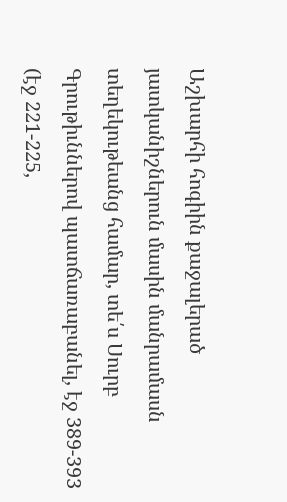Աշխարհի հոգիին քաջալերած յատկանիշներուն մասին մանրամասն տեղեկութեանց համար, տե՛ս Սուրբ Գրութիւններով պատճառաբանել, էջ 389-393 (էջ 221-225,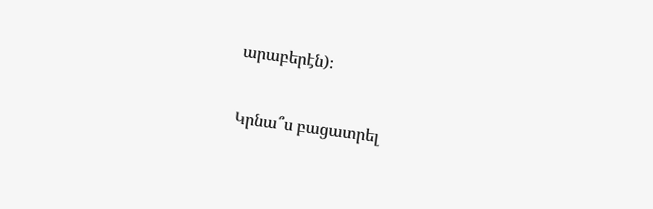արաբերէն)։

Կրնա՞ս բացատրել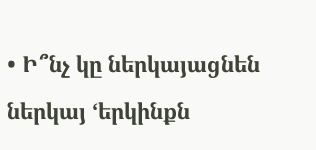• Ի՞նչ կը ներկայացնեն ներկայ ‘երկինքն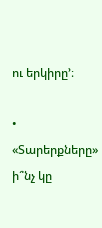ու երկիրը’։

• «Տարերքները» ի՞նչ կը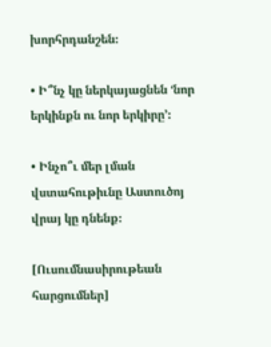խորհրդանշեն։

• Ի՞նչ կը ներկայացնեն ‘նոր երկինքն ու նոր երկիրը’։

• Ինչո՞ւ մեր լման վստահութիւնը Աստուծոյ վրայ կը դնենք։

[Ուսումնասիրութեան հարցումներ]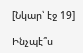[Նկար՝ էջ 19]

Ինչպէ՞ս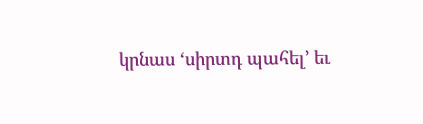կրնաս ‘սիրտդ պահել’ եւ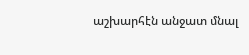աշխարհէն անջատ մնալ